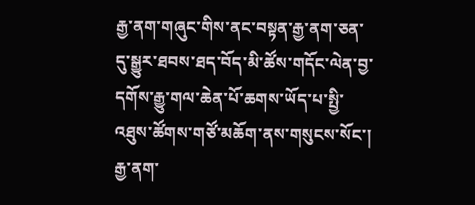རྒྱ་ནག་གཞུང་གིས་ནང་བསྟན་རྒྱ་ནག་ཅན་དུ་སྒྱུར་ཐབས་ཐད་བོད་མི་ཚོས་གདོང་ལེན་བྱ་དགོས་རྒྱུ་གལ་ཆེན་པོ་ཆགས་ཡོད་པ་སྤྱི་འཐུས་ཚོགས་གཙོ་མཆོག་ནས་གསུངས་སོང་།
རྒྱ་ནག་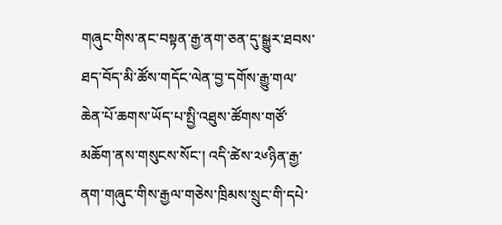གཞུང་གིས་ནང་བསྟན་རྒྱ་ནག་ཅན་དུ་སྒྱུར་ཐབས་ཐད་བོད་མི་ཚོས་གདོང་ལེན་བྱ་དགོས་རྒྱུ་གལ་ཆེན་པོ་ཆགས་ཡོད་པ་སྤྱི་འཐུས་ཚོགས་གཙོ་མཆོག་ནས་གསུངས་སོང་། འདི་ཚེས་༢༦ཉིན་རྒྱ་ནག་གཞུང་གིས་རྒྱལ་གཅེས་ཁྲིམས་སྲུང་གི་དཔེ་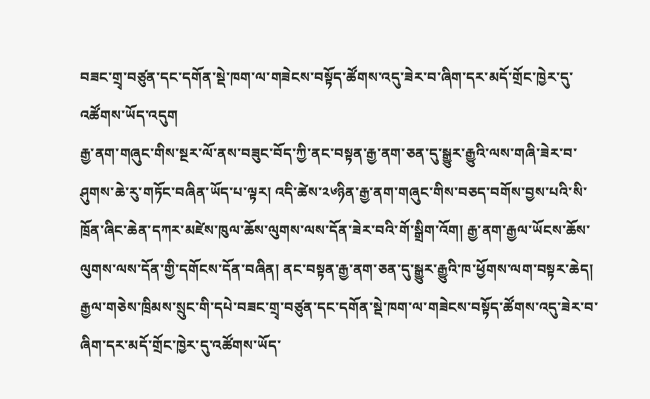བཟང་གྲྭ་བཙུན་དང་དགོན་སྡེ་ཁག་ལ་གཟེངས་བསྟོད་ཚོགས་འདུ་ཟེར་བ་ཞིག་དར་མདོ་གྲོང་ཁྱེར་དུ་འཚོགས་ཡོད་འདུག
རྒྱ་ནག་གཞུང་གིས་སྔར་ལོ་ནས་བཟུང་བོད་ཀྱི་ནང་བསྟན་རྒྱ་ནག་ཅན་དུ་སྒྱུར་རྒྱུའི་ལས་གཞི་ཟེར་བ་ཤུགས་ཆེ་རུ་གཏོང་བཞིན་ཡོད་པ་ལྟར། འདི་ཚེས་༢༦ཉིན་རྒྱ་ནག་གཞུང་གིས་བཅད་བགོས་བྱས་པའི་སི་ཁྲོན་ཞིང་ཆེན་དཀར་མཛེས་ཁུལ་ཆོས་ལུགས་ལས་དོན་ཟེར་བའི་གོ་སྒྲིག་འོག། རྒྱ་ནག་རྒྱལ་ཡོངས་ཆོས་ལུགས་ལས་དོན་གྱི་དགོངས་དོན་བཞིན། ནང་བསྟན་རྒྱ་ནག་ཅན་དུ་སྒྱུར་རྒྱུའི་ཁ་ཕྱོགས་ལག་བསྟར་ཆེད། རྒྱལ་གཅེས་ཁྲིམས་སྲུང་གི་དཔེ་བཟང་གྲྭ་བཙུན་དང་དགོན་སྡེ་ཁག་ལ་གཟེངས་བསྟོད་ཚོགས་འདུ་ཟེར་བ་ཞིག་དར་མདོ་གྲོང་ཁྱེར་དུ་འཚོགས་ཡོད་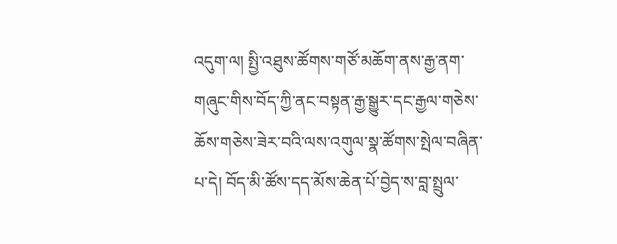འདུག་ལ། སྤྱི་འཐུས་ཚོགས་གཙོ་མཆོག་ནས་རྒྱ་ནག་གཞུང་གིས་བོད་ཀྱི་ནང་བསྟན་རྒྱ་སྒྱུར་དང་རྒྱལ་གཅེས་ཆོས་གཅེས་ཟེར་བའི་ལས་འགུལ་སྣ་ཚོགས་སྤེལ་བཞིན་པ་དེ། བོད་མི་ཚོས་དད་མོས་ཆེན་པོ་བྱེད་ས་བླ་སྤྲུལ་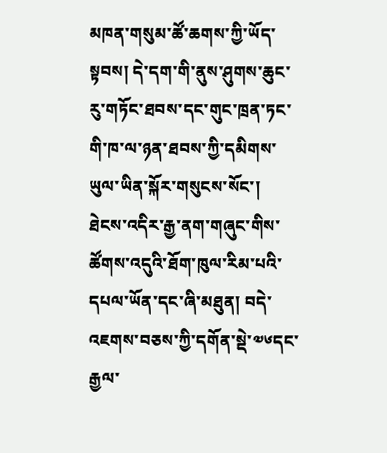མཁན་གསུམ་ཚོ་ཆགས་ཀྱི་ཡོད་སྟབས། དེ་དག་གི་ནུས་ཤུགས་ཆུང་རུ་གཏོང་ཐབས་དང་གུང་ཁྲན་ཏང་གི་ཁ་ལ་ཉན་ཐབས་ཀྱི་དམིགས་ཡུལ་ཡིན་སྐོར་གསུངས་སོང་།
ཐེངས་འདིར་རྒྱ་ནག་གཞུང་གིས་ཚོགས་འདུའི་ཐོག་ཁུལ་རིམ་པའི་དཔལ་ཡོན་དང་ཞི་མཐུན། བདེ་འཇགས་བཅས་ཀྱི་དགོན་སྡེ་༧༦དང་རྒྱལ་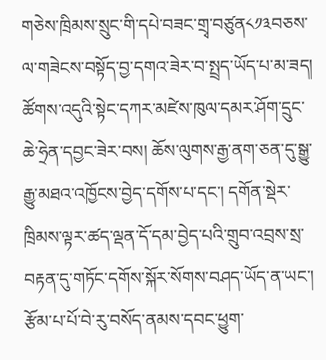གཅེས་ཁྲིམས་སྲུང་གི་དཔེ་བཟང་གྲྭ་བཙུན༨༡༣བཅས་ལ་གཟེངས་བསྟོད་བྱ་དགའ་ཟེར་བ་སྤྲད་ཡོད་པ་མ་ཟད། ཚོགས་འདུའི་སྟེང་དཀར་མཛེས་ཁུལ་དམར་ཤོག་དྲུང་ཆེ་ཧྲེན་དབྱང་ཟེར་བས། ཆོས་ལུགས་རྒྱ་ནག་ཅན་དུ་སྒྱུ་རྒྱུ་མཐའ་འཁྱོངས་བྱེད་དགོས་པ་དང་། དགོན་སྡེར་ཁྲིམས་ལྟར་ཚད་ལྡན་དོ་དམ་བྱེད་པའི་གྲུབ་འབྲས་སྲ་བརྟན་དུ་གཏོང་དགོས་སྐོར་སོགས་བཤད་ཡོད་ན་ཡང་། རྩོམ་པ་པོ་བེ་རུ་བསོད་ནམས་དབང་ཕྱུག་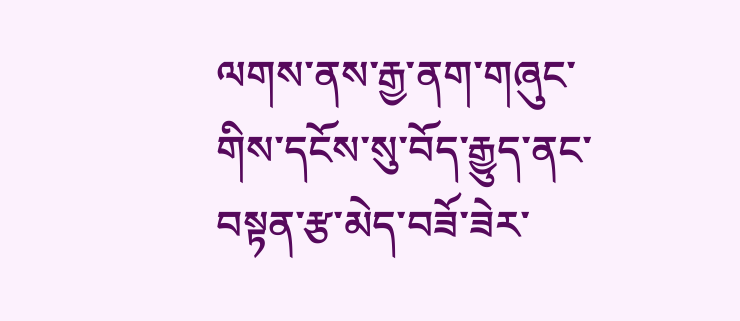ལགས་ནས་རྒྱ་ནག་གཞུང་གིས་དངོས་སུ་བོད་རྒྱུད་ནང་བསྟན་རྩ་མེད་བཟོ་ཟེར་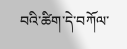བའི་ཚིག་དེ་བཀོལ་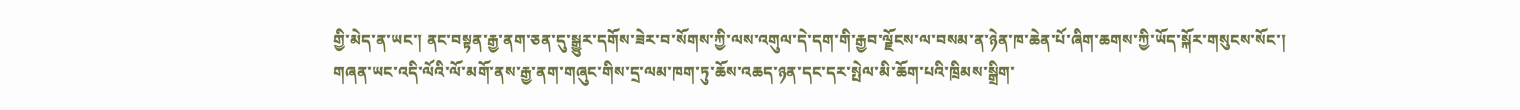གྱི་མེད་ན་ཡང་། ནང་བསྟན་རྒྱ་ནག་ཅན་དུ་སྒྱུར་དགོས་ཟེར་བ་སོགས་ཀྱི་ལས་འགུལ་དེ་དག་གི་རྒྱབ་ལྗོངས་ལ་བསམ་ན་ཉེན་ཁ་ཆེན་པོ་ཞིག་ཆགས་ཀྱི་ཡོད་སྐོར་གསུངས་སོང་།
གཞན་ཡང་འདི་ལོའི་ལོ་མགོ་ནས་རྒྱ་ནག་གཞུང་གིས་དྲ་ལམ་ཁག་ཏུ་ཆོས་འཆད་ཉན་དང་དར་སྤེལ་མི་ཆོག་པའི་ཁྲིམས་སྒྲིག་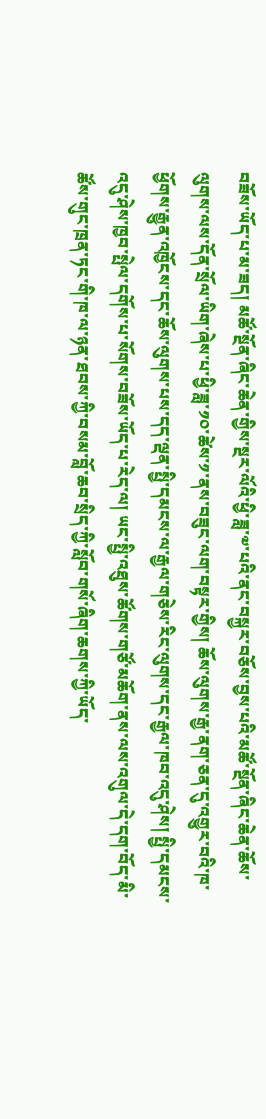བཟོས་ཡོད་པ་མ་ཟད། མཚོ་སྔོན་ཞིང་ཆེན་གྱིས་སྔར་ལོའི་ཕྱི་ཟླ་༧་པའི་ནང་བསྐྱར་བཅོས་བྱས་པའི་མཚོ་སྔོན་ཞིང་ཆེན་ཆོས་ལུགས་ལས་དོན་སྲོལ་ཡིག་ཞེས་པ་ཕྱི་ཟླ་༡༠་ཚེས་༡་ནས་བཟུང་ལག་བསྟར་གྱིས། ཆོས་ལུགས་རྒྱ་ནག་ཅན་དུ་འགྱུར་བའི་ཁ་ཕྱོགས་རྒྱུན་འཁྱོངས་དང་ཆོས་ལུགས་པས་དད་ལྡན་སྤྱི་དམངས་ལ་རྒྱལ་གཅེས་རིང་ལུགས་དང་རྒྱལ་ཁབ་འདུ་ཤེས། སྤྱི་དམངས་འདུ་ཤེས་ཁྱབ་སྤེལ་དགོས་པ་སོགས་བཟོས་ཡོད་པ་རེད་ལ། ཡང་སྤྱི་འཐུས་ཚོགས་གཙོ་མཆོག་ནས་ལས་འགུལ་དེ་དག་བོད་མི་ཚོས་གུང་ཁྲན་ཏང་གི་ཁ་ལ་ཉན་ཐབས་ཀྱི་བསམ་བློ་ཆབ་སྲིད་ཀྱི་སློབ་གསོ་ཞིག་ཆགས་ཀྱི་ཡོད་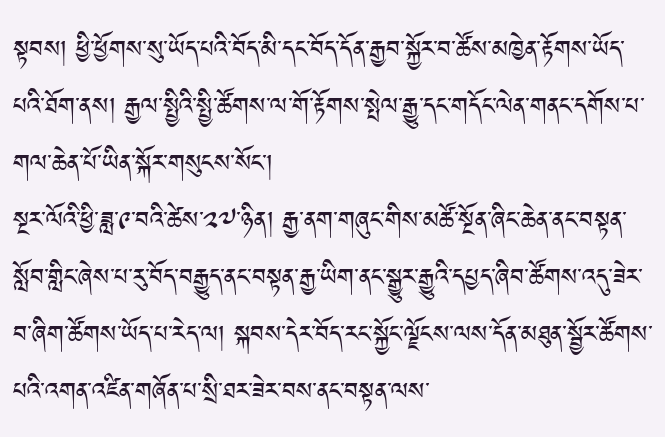སྟབས། ཕྱི་ཕྱོགས་སུ་ཡོད་པའི་བོད་མི་དང་བོད་དོན་རྒྱབ་སྐྱོར་བ་ཚོས་མཁྱེན་རྟོགས་ཡོད་པའི་ཐོག་ནས། རྒྱལ་སྤྱིའི་སྤྱི་ཚོགས་ལ་གོ་རྟོགས་སྤེལ་རྒྱུ་དང་གདོང་ལེན་གནང་དགོས་པ་གལ་ཆེན་པོ་ཡིན་སྐོར་གསུངས་སོང་།
སྔར་ལོའི་ཕྱི་ཟླ་༩་བའི་ཚེས་༢༧་ཉིན། རྒྱ་ནག་གཞུང་གིས་མཚོ་སྔོན་ཞིང་ཆེན་ནང་བསྟན་སློབ་གླིང་ཞེས་པ་རུ་བོད་བརྒྱུད་ནང་བསྟན་རྒྱ་ཡིག་ནང་སྒྱུར་རྒྱུའི་དཔྱད་ཞིབ་ཚོགས་འདུ་ཟེར་བ་ཞིག་ཚོགས་ཡོད་པ་རེད་ལ། སྐབས་དེར་བོད་རང་སྐྱོང་ལྗོངས་ལས་དོན་མཐུན་སྦྱོར་ཚོགས་པའི་འགན་འཛིན་གཞོན་པ་སྲི་ཐར་ཟེར་བས་ནང་བསྟན་ལས་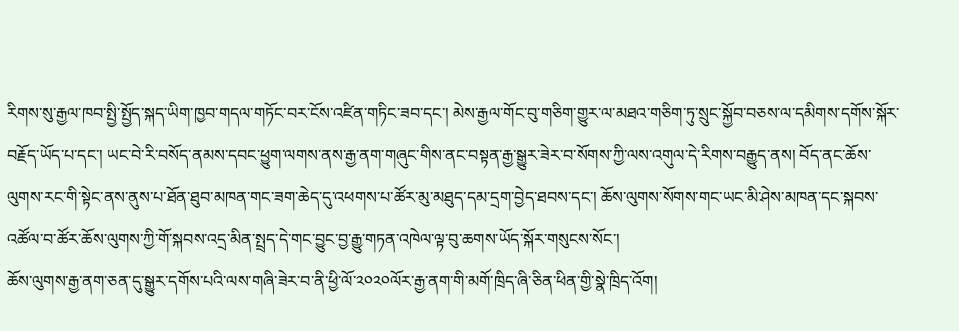རིགས་སུ་རྒྱལ་ཁབ་སྤྱི་སྤྱོད་སྐད་ཡིག་ཁྱབ་གདལ་གཏོང་བར་ངོས་འཛིན་གཏིང་ཟབ་དང་། མེས་རྒྱལ་གོང་བུ་གཅིག་གྱུར་ལ་མཐའ་གཅིག་ཏུ་སྲུང་སྐྱོབ་བཅས་ལ་དམིགས་དགོས་སྐོར་བརྗོད་ཡོད་པ་དང་། ཡང་བེ་རི་བསོད་ནམས་དབང་ཕྱུག་ལགས་ནས་རྒྱ་ནག་གཞུང་གིས་ནང་བསྟན་རྒྱ་སྒྱུར་ཟེར་བ་སོགས་ཀྱི་ལས་འགུལ་དེ་རིགས་བརྒྱུད་ནས། བོད་ནང་ཆོས་ལུགས་རང་གི་སྟེང་ནས་ནུས་པ་ཐོན་ཐུབ་མཁན་གང་ཟག་ཆེད་དུ་འཕགས་པ་ཚོར་མུ་མཐུད་དམ་དྲག་བྱེད་ཐབས་དང་། ཆོས་ལུགས་སོགས་གང་ཡང་མི་ཤེས་མཁན་དང་སྐབས་འཚོལ་བ་ཚོར་ཆོས་ལུགས་ཀྱི་གོ་སྐབས་འདྲ་མིན་སྤྲད་དེ་གང་བྱུང་བྱ་རྒྱུ་གཏན་འཁེལ་ལྟ་བུ་ཆགས་ཡོད་སྐོར་གསུངས་སོང་།
ཆོས་ལུགས་རྒྱ་ནག་ཅན་དུ་སྒྱུར་དགོས་པའི་ལས་གཞི་ཟེར་བ་ནི་ཕྱི་ལོ་༢༠༢༠ལོར་རྒྱ་ནག་གི་མགོ་ཁྲིད་ཞི་ཅིན་ཕིན་གྱི་སྣེ་ཁྲིད་འོག།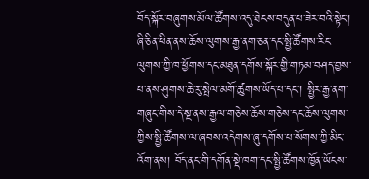བོད་སྐོར་བཞུགས་མོལ་ཚོགས་འདུ་ཐེངས་བདུན་པ་ཟེར་བའི་སྟེང་། ཞི་ཅིན་ཕིན་ནས་ཆོས་ལུགས་རྒྱ་ནག་ཅན་དང་སྤྱི་ཚོགས་རིང་ལུགས་ཀྱི་ཁ་ཕྱོགས་དང་མཐུན་དགོས་སྐོར་གྱི་གཏམ་བཤད་བྱས་པ་ནས་ཤུགས་ཆེ་རུ་སྤེལ་མགོ་ཚུགས་ཡོད་པ་དང་། སྤྱིར་རྒྱ་ནག་གཞུང་གིས་དེ་སྔ་ནས་རྒྱལ་གཅེས་ཆོས་གཅེས་དང་ཆོས་ལུགས་ཀྱིས་སྤྱི་ཚོགས་ལ་ཞབས་འདེགས་ཞུ་དགོས་པ་སོགས་ཀྱི་མིང་འོག་ནས། བོད་ནང་གི་དགོན་སྡེ་ཁག་དང་སྤྱི་ཚོགས་ཁྱོན་ཡོངས་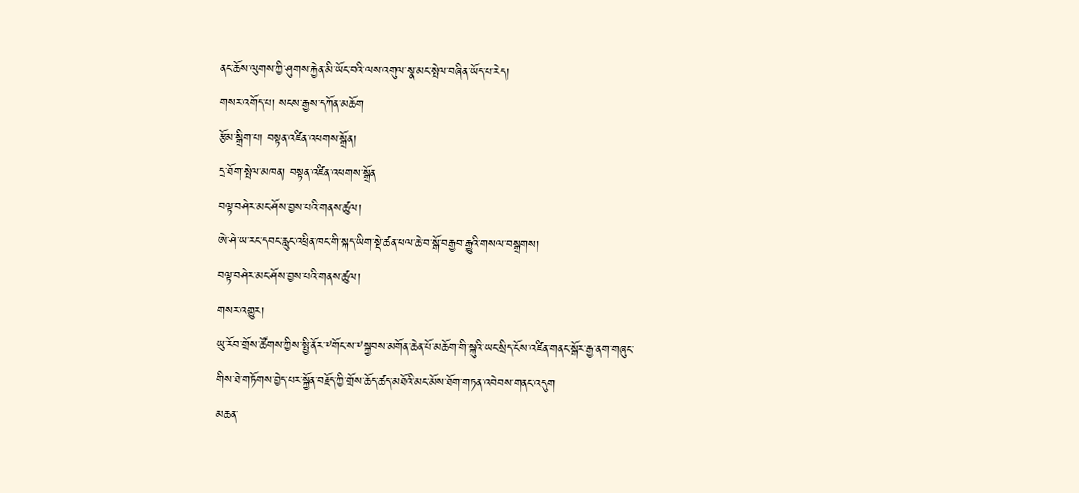ནང་ཆོས་ལུགས་ཀྱི་ཤུགས་རྐྱེན་མི་ཡོང་བའི་ལས་འགུལ་སྣ་མང་སྤེལ་བཞིན་ཡོད་པ་རེད།
གསར་འགོད་པ། སངས་རྒྱས་དཀོན་མཆོག
རྩོམ་སྒྲིག་པ། བསྟན་འཛིན་འཕགས་སྒྲོན།
དྲ་ཐོག་སྤེལ་མཁན། བསྟན་འཛིན་འཕགས་སྒྲོན
བལྟ་བཤེར་མང་ཤོས་བྱས་པའི་གནས་ཚུལ།
ཨེ་ཤེ་ཡ་རང་དབང་རླུང་འཕྲིན་ཁང་གི་སྐད་ཡིག་སྡེ་ཚན་ཕལ་ཆེ་བ་སྒོ་བརྒྱབ་རྒྱུའི་གསལ་བསྒྲགས།
བལྟ་བཤེར་མང་ཤོས་བྱས་པའི་གནས་ཚུལ།
གསར་འགྱུར།
ཡུ་རོབ་གྲོས་ཚོགས་ཀྱིས་སྤྱི་ནོར་༸གོང་ས་༸སྐྱབས་མགོན་ཆེན་པོ་མཆོག་གི་སྐུའི་ཡང་སྲིད་ངོས་འཛིན་གནང་སྒོར་རྒྱ་ནག་གཞུང་གིས་ཐེ་གཏོགས་བྱེད་པར་སྐྱོན་བརྗོད་ཀྱི་གྲོས་ཆོད་ཚད་མཐོའི་མང་མོས་ཐོག་གཏན་འབེབས་གནང་འདུག
མཆན་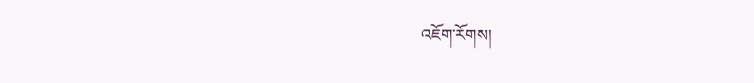འཇོག་རོགས།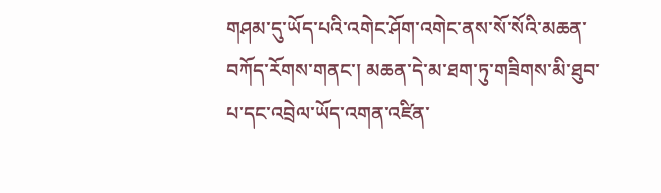གཤམ་དུ་ཡོད་པའི་འགེང་ཤོག་འགེང་ནས་སོ་སོའི་མཆན་བཀོད་རོགས་གནང་། མཆན་དེ་མ་ཐག་ཏུ་གཟིགས་མི་ཐུབ་པ་དང་འབྲེལ་ཡོད་འགན་འཛིན་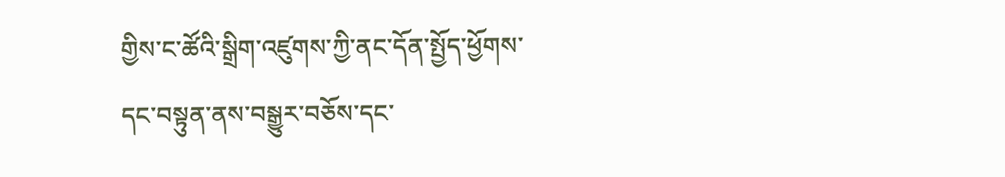གྱིས་ང་ཚོའི་སྒྲིག་འཛུགས་ཀྱི་ནང་དོན་སྤྱོད་ཕྱོགས་དང་བསྟུན་ནས་བསྒྱུར་བཅོས་དང་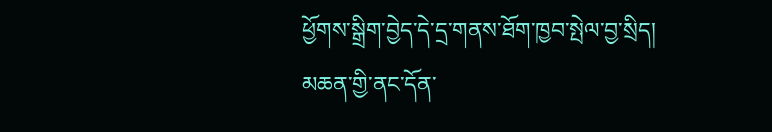ཕྱོགས་སྒྲིག་བྱེད་དེ་དྲ་གནས་ཐོག་ཁྱབ་སྤེལ་བྱ་སྲིད། མཆན་གྱི་ནང་དོན་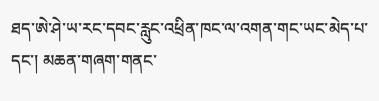ཐད་ཨེ་ཤེ་ཡ་རང་དབང་རླུང་འཕྲིན་ཁང་ལ་འགན་གང་ཡང་མེད་པ་དང་། མཆན་གཞག་གནང་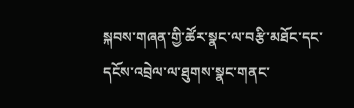སྐབས་གཞན་གྱི་ཚོར་སྣང་ལ་བརྩི་མཐོང་དང་དངོས་འབྲེལ་ལ་ཐུགས་སྣང་གནང་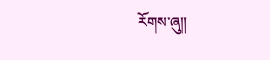རོགས་ཞུ༎